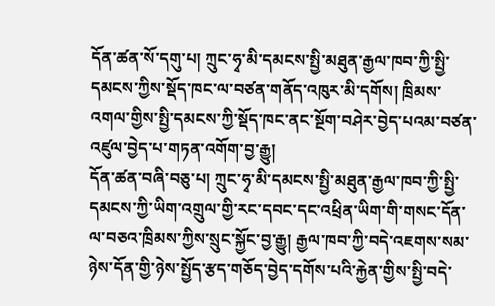དོན་ཚན་སོ་དགུ་པ། ཀྲུང་ཧྭ་མི་དམངས་སྤྱི་མཐུན་རྒྱལ་ཁབ་ཀྱི་སྤྱི་དམངས་ཀྱིས་སྡོད་ཁང་ལ་བཙན་གནོད་འཁུར་མི་དགོས། ཁྲིམས་འགལ་གྱིས་སྤྱི་དམངས་ཀྱི་སྡོད་ཁང་ནང་སྔོག་བཤེར་བྱེད་པའམ་བཙན་འཛུལ་བྱེད་པ་གཏན་འགོག་བྱ་རྒྱུ།
དོན་ཚན་བཞི་བཅུ་པ། ཀྲུང་ཧྭ་མི་དམངས་སྤྱི་མཐུན་རྒྱལ་ཁབ་ཀྱི་སྤྱི་དམངས་ཀྱི་ཡིག་འགྲུལ་གྱི་རང་དབང་དང་འཕྲིན་ཡིག་གི་གསང་དོན་ལ་བཅའ་ཁྲིམས་ཀྱིས་སྲུང་སྐྱོང་བྱ་རྒྱུ། རྒྱལ་ཁབ་ཀྱི་བདེ་འཇགས་སམ་ཉེས་དོན་གྱི་ཉེས་སྤྱོད་རྩད་གཅོད་བྱེད་དགོས་པའི་རྐྱེན་གྱིས་སྤྱི་བདེ་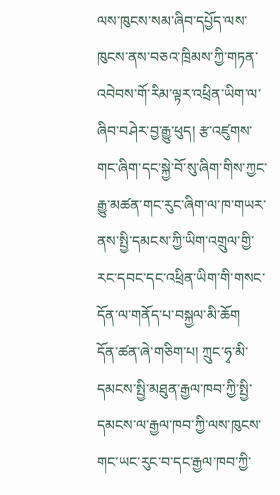ལས་ཁུངས་སམ་ཞིབ་དཔྱོད་ལས་ཁུངས་ནས་བཅའ་ཁྲིམས་ཀྱི་གཏན་འབེབས་གོ་རིམ་ལྟར་འཕྲིན་ཡིག་ལ་ཞིབ་བཤེར་བྱ་རྒྱུ་ཕུད། རྩ་འཛུགས་གང་ཞིག་དང་སྐྱེ་བོ་སུ་ཞིག་གིས་ཀྱང་རྒྱུ་མཚན་གང་རུང་ཞིག་ལ་ཁ་གཡར་ནས་སྤྱི་དམངས་ཀྱི་ཡིག་འགྲུལ་གྱི་རང་དབང་དང་འཕྲིན་ཡིག་གི་གསང་དོན་ལ་གནོད་པ་བསྐྱལ་མི་ཆོག
དོན་ཚན་ཞེ་གཅིག་པ། ཀྲུང་ཧྭ་མི་དམངས་སྤྱི་མཐུན་རྒྱལ་ཁབ་ཀྱི་སྤྱི་དམངས་ལ་རྒྱལ་ཁབ་ཀྱི་ལས་ཁུངས་གང་ཡང་རུང་བ་དང་རྒྱལ་ཁབ་ཀྱི་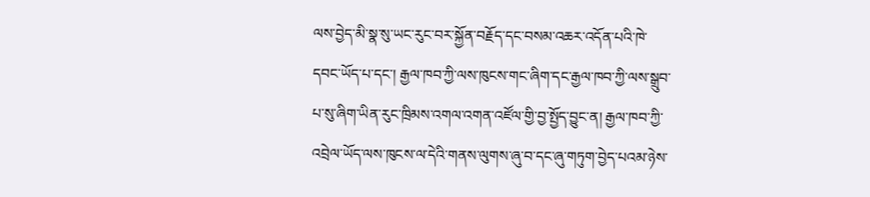ལས་བྱེད་མི་སྣ་སུ་ཡང་རུང་བར་སྐྱོན་བརྗོད་དང་བསམ་འཆར་འདོན་པའི་ཁེ་དབང་ཡོད་པ་དང་། རྒྱལ་ཁབ་ཀྱི་ལས་ཁུངས་གང་ཞིག་དང་རྒྱལ་ཁབ་ཀྱི་ལས་སྒྲུབ་པ་སུ་ཞིག་ཡིན་རུང་ཁྲིམས་འགལ་འགན་འཛོལ་གྱི་བྱ་སྤྱོད་བྱུང་ན། རྒྱལ་ཁབ་ཀྱི་འབྲེལ་ཡོད་ལས་ཁུངས་ལ་དེའི་གནས་ལུགས་ཞུ་བ་དང་ཞུ་གཏུག་བྱེད་པའམ་ཉེས་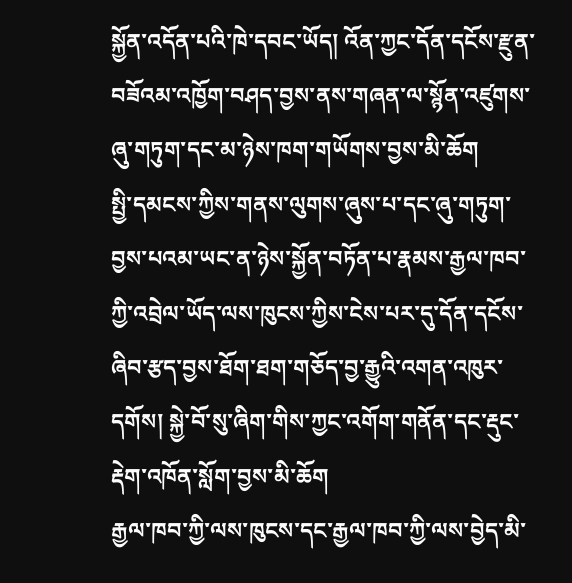སྐྱོན་འདོན་པའི་ཁེ་དབང་ཡོད། འོན་ཀྱང་དོན་དངོས་རྫུན་བཟོའམ་འཁྱོག་བཤད་བྱས་ནས་གཞན་ལ་སྙོན་འཛུགས་ཞུ་གཏུག་དང་མ་ཉེས་ཁག་གཡོགས་བྱས་མི་ཆོག
སྤྱི་དམངས་ཀྱིས་གནས་ལུགས་ཞུས་པ་དང་ཞུ་གཏུག་བྱས་པའམ་ཡང་ན་ཉེས་སྐྱོན་བཏོན་པ་རྣམས་རྒྱལ་ཁབ་ཀྱི་འབྲེལ་ཡོད་ལས་ཁུངས་ཀྱིས་ངེས་པར་དུ་དོན་དངོས་ཞིབ་རྩད་བྱས་ཐོག་ཐག་གཅོད་བྱ་རྒྱུའི་འགན་འཁུར་དགོས། སྐྱེ་བོ་སུ་ཞིག་གིས་ཀྱང་འགོག་གནོན་དང་རྡུང་རྡེག་འཁོན་སློག་བྱས་མི་ཆོག
རྒྱལ་ཁབ་ཀྱི་ལས་ཁུངས་དང་རྒྱལ་ཁབ་ཀྱི་ལས་བྱེད་མི་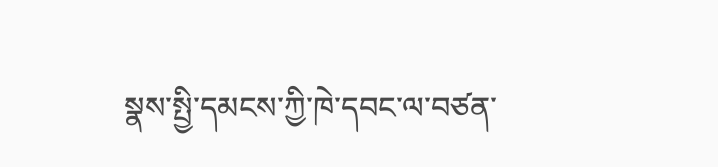སྣས་སྤྱི་དམངས་ཀྱི་ཁེ་དབང་ལ་བཙན་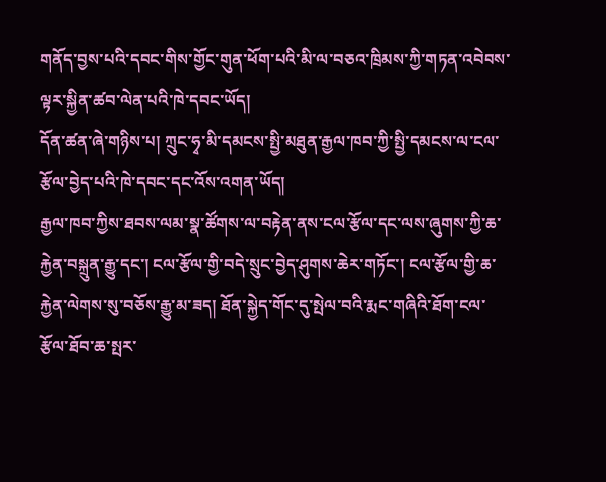གནོད་བྱས་པའི་དབང་གིས་གྱོང་གུན་ཕོག་པའི་མི་ལ་བཅའ་ཁྲིམས་ཀྱི་གཏན་འབེབས་ལྟར་སྐྱིན་ཚབ་ལེན་པའི་ཁེ་དབང་ཡོད།
དོན་ཚན་ཞེ་གཉིས་པ། ཀྲུང་ཧྭ་མི་དམངས་སྤྱི་མཐུན་རྒྱལ་ཁབ་ཀྱི་སྤྱི་དམངས་ལ་ངལ་རྩོལ་བྱེད་པའི་ཁེ་དབང་དང་འོས་འགན་ཡོད།
རྒྱལ་ཁབ་ཀྱིས་ཐབས་ལམ་སྣ་ཚོགས་ལ་བརྟེན་ནས་ངལ་རྩོལ་དང་ལས་ཞུགས་ཀྱི་ཆ་རྐྱེན་བསྐྲུན་རྒྱུ་དང་། ངལ་རྩོལ་གྱི་བདེ་སྲུང་བྱེད་ཤུགས་ཆེར་གཏོང་། ངལ་རྩོལ་གྱི་ཆ་རྐྱེན་ལེགས་སུ་བཅོས་རྒྱུ་མ་ཟད། ཐོན་སྐྱེད་གོང་དུ་སྤེལ་བའི་རྨང་གཞིའི་ཐོག་ངལ་རྩོལ་ཐོབ་ཆ་སྤར་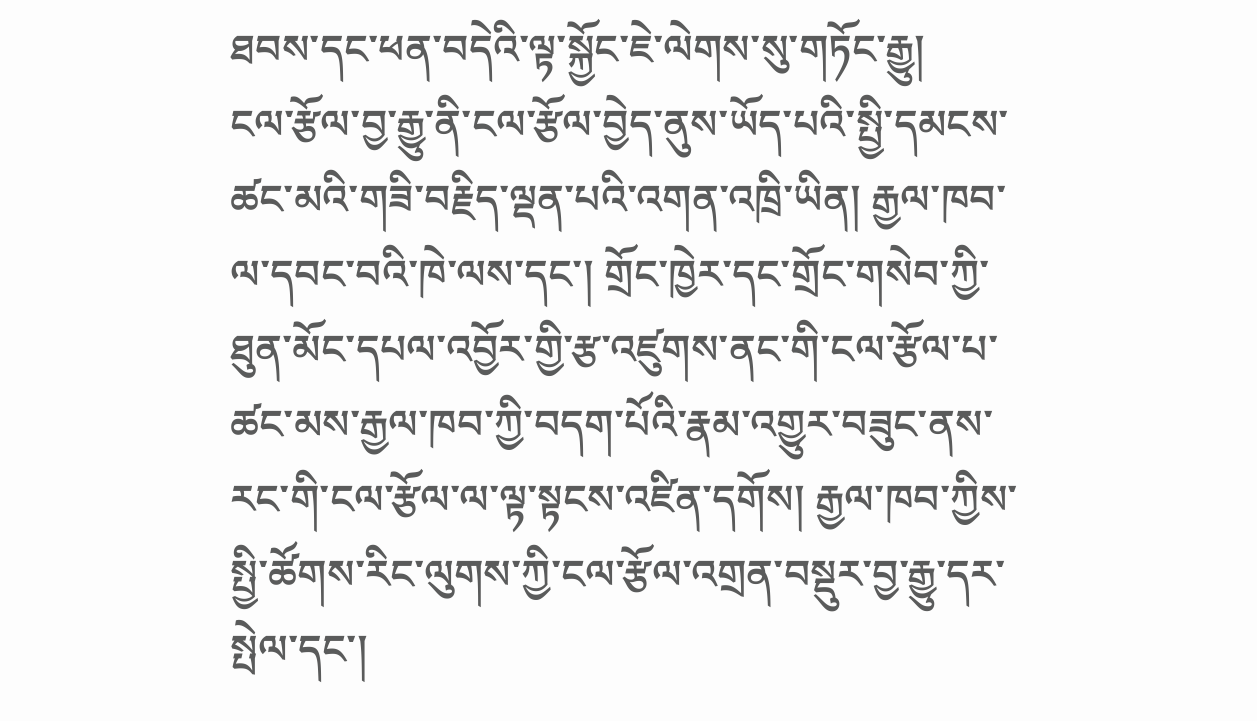ཐབས་དང་ཕན་བདེའི་ལྟ་སྐྱོང་ཇེ་ལེགས་སུ་གཏོང་རྒྱུ།
ངལ་རྩོལ་བྱ་རྒྱུ་ནི་ངལ་རྩོལ་བྱེད་ནུས་ཡོད་པའི་སྤྱི་དམངས་ཚང་མའི་གཟི་བརྗིད་ལྡན་པའི་འགན་འཁྲི་ཡིན། རྒྱལ་ཁབ་ལ་དབང་བའི་ཁེ་ལས་དང་། གྲོང་ཁྱེར་དང་གྲོང་གསེབ་ཀྱི་ཐུན་མོང་དཔལ་འབྱོར་གྱི་རྩ་འཛུགས་ནང་གི་ངལ་རྩོལ་པ་ཚང་མས་རྒྱལ་ཁབ་ཀྱི་བདག་པོའི་རྣམ་འགྱུར་བཟུང་ནས་རང་གི་ངལ་རྩོལ་ལ་ལྟ་སྟངས་འཛིན་དགོས། རྒྱལ་ཁབ་ཀྱིས་སྤྱི་ཚོགས་རིང་ལུགས་ཀྱི་ངལ་རྩོལ་འགྲན་བསྡུར་བྱ་རྒྱུ་དར་སྤེལ་དང་།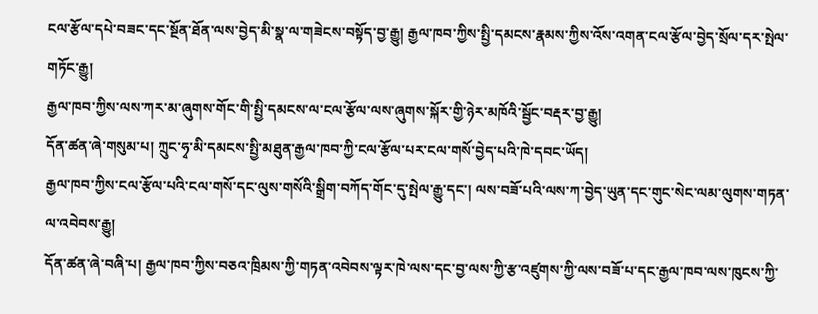ངལ་རྩོལ་དཔེ་བཟང་དང་སྔོན་ཐོན་ལས་བྱེད་མི་སྣ་ལ་གཟེངས་བསྟོད་བྱ་རྒྱུ། རྒྱལ་ཁབ་ཀྱིས་སྤྱི་དམངས་རྣམས་ཀྱིས་འོས་འགན་ངལ་རྩོལ་བྱེད་སྲོལ་དར་སྤེལ་གཏོང་རྒྱུ།
རྒྱལ་ཁབ་ཀྱིས་ལས་ཀར་མ་ཞུགས་གོང་གི་སྤྱི་དམངས་ལ་ངལ་རྩོལ་ལས་ཞུགས་སྐོར་གྱི་ཉེར་མཁོའི་སྦྱོང་བརྡར་བྱ་རྒྱུ།
དོན་ཚན་ཞེ་གསུམ་པ། ཀྲུང་ཧྭ་མི་དམངས་སྤྱི་མཐུན་རྒྱལ་ཁབ་ཀྱི་ངལ་རྩོལ་པར་ངལ་གསོ་བྱེད་པའི་ཁེ་དབང་ཡོད།
རྒྱལ་ཁབ་ཀྱིས་ངལ་རྩོལ་པའི་ངལ་གསོ་དང་ལུས་གསོའི་སྒྲིག་བཀོད་གོང་དུ་སྤེལ་རྒྱུ་དང་། ལས་བཟོ་པའི་ལས་ཀ་བྱེད་ཡུན་དང་གུང་སེང་ལམ་ལུགས་གཏན་ལ་འབེབས་རྒྱུ།
དོན་ཚན་ཞེ་བཞི་པ། རྒྱལ་ཁབ་ཀྱིས་བཅའ་ཁྲིམས་ཀྱི་གཏན་འབེབས་ལྟར་ཁེ་ལས་དང་བྱ་ལས་ཀྱི་རྩ་འཛུགས་ཀྱི་ལས་བཟོ་པ་དང་རྒྱལ་ཁབ་ལས་ཁུངས་ཀྱི་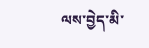ལས་བྱེད་མི་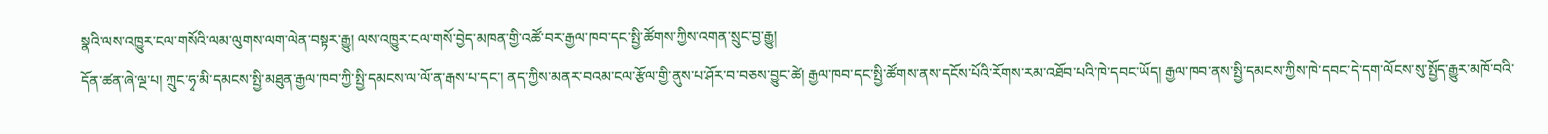སྣའི་ལས་འཁྱུར་ངལ་གསོའི་ལམ་ལུགས་ལག་ལེན་བསྟར་རྒྱུ། ལས་འཁྱུར་ངལ་གསོ་བྱེད་མཁན་གྱི་འཚོ་བར་རྒྱལ་ཁབ་དང་སྤྱི་ཚོགས་ཀྱིས་འགན་སྲུང་བྱ་རྒྱུ།
དོན་ཚན་ཞེ་ལྔ་པ། ཀྲུང་ཧྭ་མི་དམངས་སྤྱི་མཐུན་རྒྱལ་ཁབ་ཀྱི་སྤྱི་དམངས་ལ་ལོ་ན་རྒས་པ་དང་། ནད་ཀྱིས་མནར་བའམ་ངལ་རྩོལ་གྱི་ནུས་པ་ཤོར་བ་བཅས་བྱུང་ཚེ། རྒྱལ་ཁབ་དང་སྤྱི་ཚོགས་ནས་དངོས་པོའི་རོགས་རམ་འཐོབ་པའི་ཁེ་དབང་ཡོད། རྒྱལ་ཁབ་ནས་སྤྱི་དམངས་ཀྱིས་ཁེ་དབང་དེ་དག་ལོངས་སུ་སྤྱོད་རྒྱུར་མཁོ་བའི་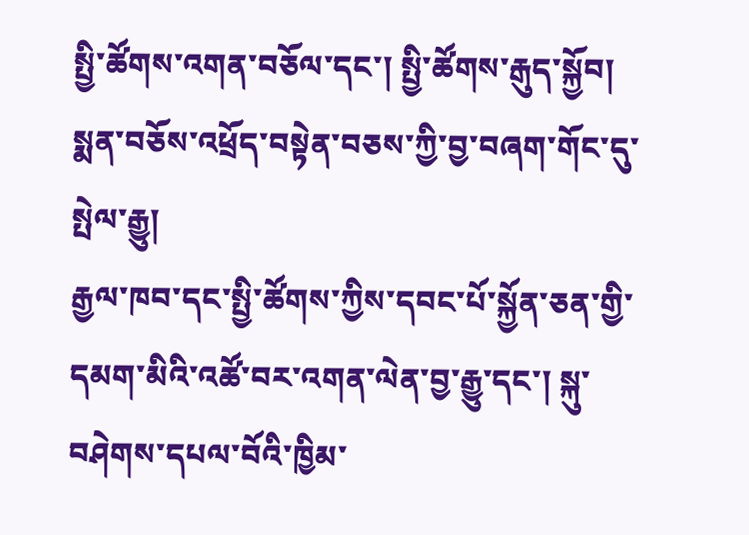སྤྱི་ཚོགས་འགན་བཅོལ་དང་། སྤྱི་ཚོགས་རྒུད་སྐྱོབ། སྨན་བཅོས་འཕྲོད་བསྟེན་བཅས་ཀྱི་བྱ་བཞག་གོང་དུ་སྤེལ་རྒྱུ།
རྒྱལ་ཁབ་དང་སྤྱི་ཚོགས་ཀྱིས་དབང་པོ་སྐྱོན་ཅན་གྱི་དམག་མིའི་འཚོ་བར་འགན་ལེན་བྱ་རྒྱུ་དང་། སྐུ་བཤེགས་དཔལ་བོའི་ཁྱིམ་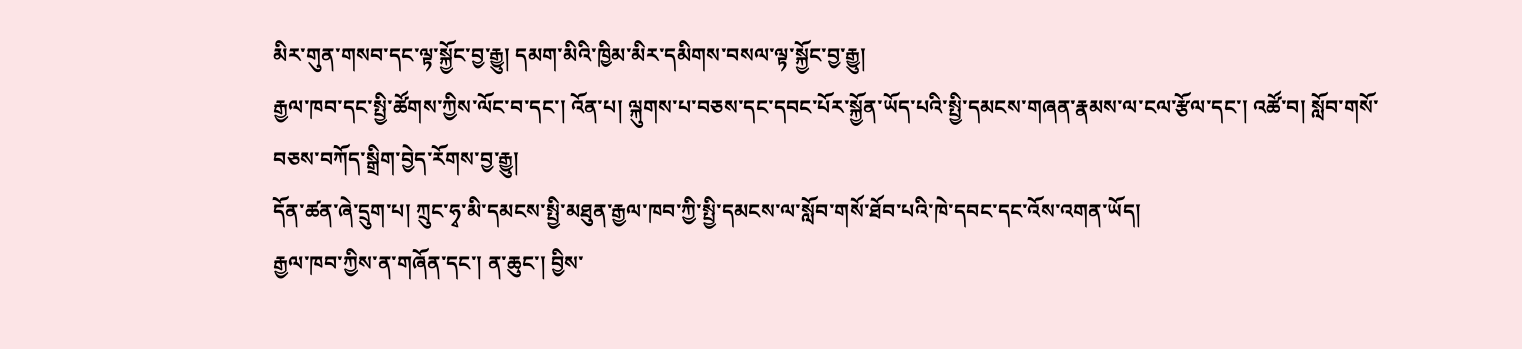མིར་གུན་གསབ་དང་ལྟ་སྐྱོང་བྱ་རྒྱུ། དམག་མིའི་ཁྱིམ་མིར་དམིགས་བསལ་ལྟ་སྐྱོང་བྱ་རྒྱུ།
རྒྱལ་ཁབ་དང་སྤྱི་ཚོགས་ཀྱིས་ལོང་བ་དང་། འོན་པ། ལྐུགས་པ་བཅས་དང་དབང་པོར་སྐྱོན་ཡོད་པའི་སྤྱི་དམངས་གཞན་རྣམས་ལ་ངལ་རྩོལ་དང་། འཚོ་བ། སློབ་གསོ་བཅས་བཀོད་སྒྲིག་བྱེད་རོགས་བྱ་རྒྱུ།
དོན་ཚན་ཞེ་དྲུག་པ། ཀྲུང་ཧྭ་མི་དམངས་སྤྱི་མཐུན་རྒྱལ་ཁབ་ཀྱི་སྤྱི་དམངས་ལ་སློབ་གསོ་ཐོབ་པའི་ཁེ་དབང་དང་འོས་འགན་ཡོད།
རྒྱལ་ཁབ་ཀྱིས་ན་གཞོན་དང་། ན་ཆུང་། བྱིས་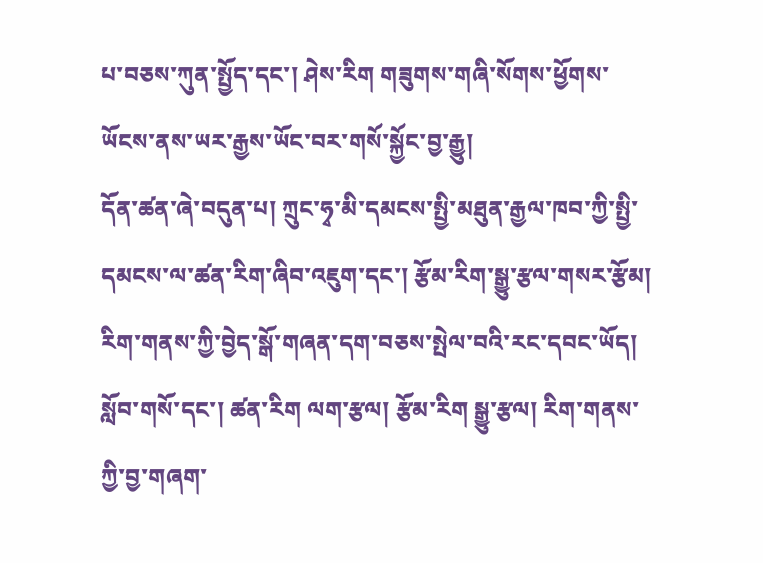པ་བཅས་ཀུན་སྤྱོད་དང་། ཤེས་རིག གཟུགས་གཞི་སོགས་ཕྱོགས་ཡོངས་ནས་ཡར་རྒྱས་ཡོང་བར་གསོ་སྐྱོང་བྱ་རྒྱུ།
དོན་ཚན་ཞེ་བདུན་པ། ཀྲུང་ཧྭ་མི་དམངས་སྤྱི་མཐུན་རྒྱལ་ཁབ་ཀྱི་སྤྱི་དམངས་ལ་ཚན་རིག་ཞིབ་འཇུག་དང་། རྩོམ་རིག་སྒྱུ་རྩལ་གསར་རྩོམ། རིག་གནས་ཀྱི་བྱེད་སྒོ་གཞན་དག་བཅས་སྤེལ་བའི་རང་དབང་ཡོད། སློབ་གསོ་དང་། ཚན་རིག ལག་རྩལ། རྩོམ་རིག སྒྱུ་རྩལ། རིག་གནས་ཀྱི་བྱ་གཞག་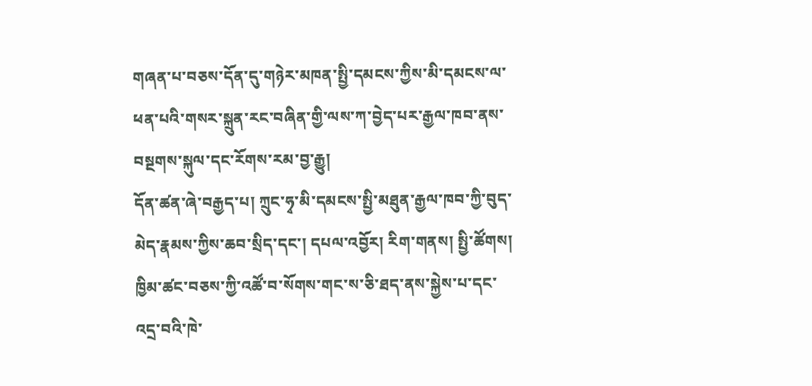གཞན་པ་བཅས་དོན་དུ་གཉེར་མཁན་སྤྱི་དམངས་ཀྱིས་མི་དམངས་ལ་ཕན་པའི་གསར་སྐྲུན་རང་བཞིན་གྱི་ལས་ཀ་བྱེད་པར་རྒྱལ་ཁབ་ནས་བསྔགས་སྐུལ་དང་རོགས་རམ་བྱ་རྒྱུ།
དོན་ཚན་ཞེ་བརྒྱད་པ། ཀྲུང་ཧྭ་མི་དམངས་སྤྱི་མཐུན་རྒྱལ་ཁབ་ཀྱི་བུད་མེད་རྣམས་ཀྱིས་ཆབ་སྲིད་དང་། དཔལ་འབྱོར། རིག་གནས། སྤྱི་ཚོགས། ཁྱིམ་ཚང་བཅས་ཀྱི་འཚོ་བ་སོགས་གང་ས་ཅི་ཐད་ནས་སྐྱེས་པ་དང་འདྲ་བའི་ཁེ་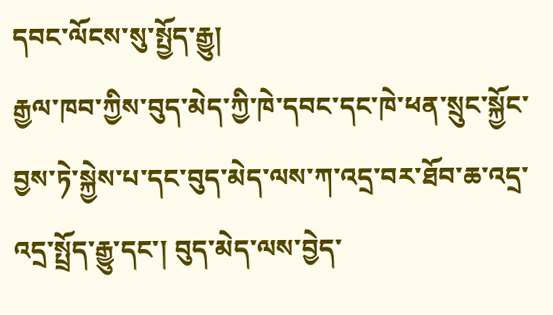དབང་ལོངས་སུ་སྤྱོད་རྒྱུ།
རྒྱལ་ཁབ་ཀྱིས་བུད་མེད་ཀྱི་ཁེ་དབང་དང་ཁེ་ཕན་སྲུང་སྐྱོང་བྱས་ཏེ་སྐྱེས་པ་དང་བུད་མེད་ལས་ཀ་འདྲ་བར་ཐོབ་ཆ་འདྲ་འདྲ་སྤྲོད་རྒྱུ་དང་། བུད་མེད་ལས་བྱེད་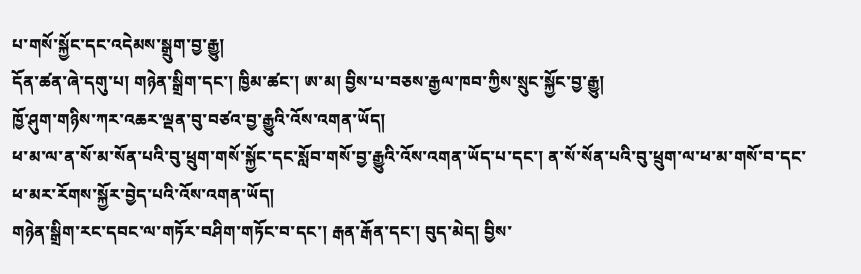པ་གསོ་སྐྱོང་དང་འདེམས་སྒྲུག་བྱ་རྒྱུ།
དོན་ཚན་ཞེ་དགུ་པ། གཉེན་སྒྲིག་དང་། ཁྱིམ་ཚང་། ཨ་མ། བྱིས་པ་བཅས་རྒྱལ་ཁབ་ཀྱིས་སྲུང་སྐྱོང་བྱ་རྒྱུ།
ཁྱོ་ཤུག་གཉིས་ཀར་འཆར་ལྡན་བུ་བཙའ་བྱ་རྒྱུའི་འོས་འགན་ཡོད།
ཕ་མ་ལ་ན་སོ་མ་སོན་པའི་བུ་ཕྲུག་གསོ་སྐྱོང་དང་སློབ་གསོ་བྱ་རྒྱུའི་འོས་འགན་ཡོད་པ་དང་། ན་སོ་སོན་པའི་བུ་ཕྲུག་ལ་ཕ་མ་གསོ་བ་དང་ཕ་མར་རོགས་སྐྱོར་བྱེད་པའི་འོས་འགན་ཡོད།
གཉེན་སྒྲིག་རང་དབང་ལ་གཏོར་བཤིག་གཏོང་བ་དང་། རྒན་རྒོན་དང་། བུད་མེད། བྱིས་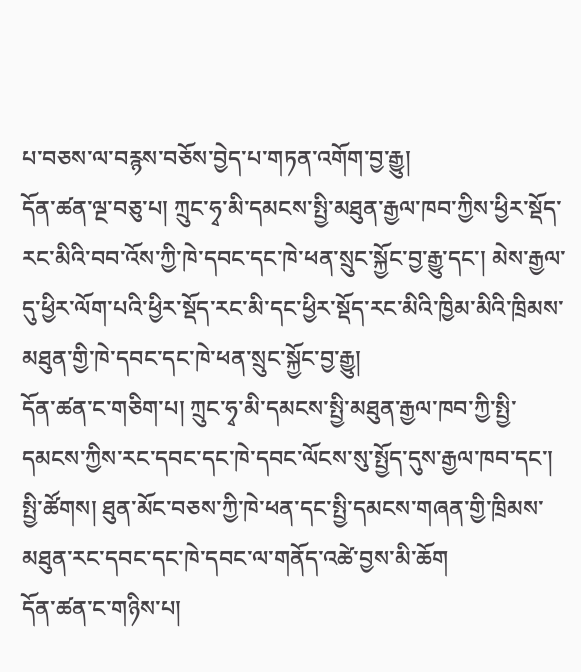པ་བཅས་ལ་བརྙས་བཅོས་བྱེད་པ་གཏན་འགོག་བྱ་རྒྱུ།
དོན་ཚན་ལྔ་བཅུ་པ། ཀྲུང་ཧྭ་མི་དམངས་སྤྱི་མཐུན་རྒྱལ་ཁབ་ཀྱིས་ཕྱིར་སྡོད་རང་མིའི་བབ་འོས་ཀྱི་ཁེ་དབང་དང་ཁེ་ཕན་སྲུང་སྐྱོང་བྱ་རྒྱུ་དང་། མེས་རྒྱལ་དུ་ཕྱིར་ལོག་པའི་ཕྱིར་སྡོད་རང་མི་དང་ཕྱིར་སྡོད་རང་མིའི་ཁྱིམ་མིའི་ཁྲིམས་མཐུན་གྱི་ཁེ་དབང་དང་ཁེ་ཕན་སྲུང་སྐྱོང་བྱ་རྒྱུ།
དོན་ཚན་ང་གཅིག་པ། ཀྲུང་ཧྭ་མི་དམངས་སྤྱི་མཐུན་རྒྱལ་ཁབ་ཀྱི་སྤྱི་དམངས་ཀྱིས་རང་དབང་དང་ཁེ་དབང་ལོངས་སུ་སྤྱོད་དུས་རྒྱལ་ཁབ་དང་། སྤྱི་ཚོགས། ཐུན་མོང་བཅས་ཀྱི་ཁེ་ཕན་དང་སྤྱི་དམངས་གཞན་གྱི་ཁྲིམས་མཐུན་རང་དབང་དང་ཁེ་དབང་ལ་གནོད་འཚེ་བྱས་མི་ཆོག
དོན་ཚན་ང་གཉིས་པ།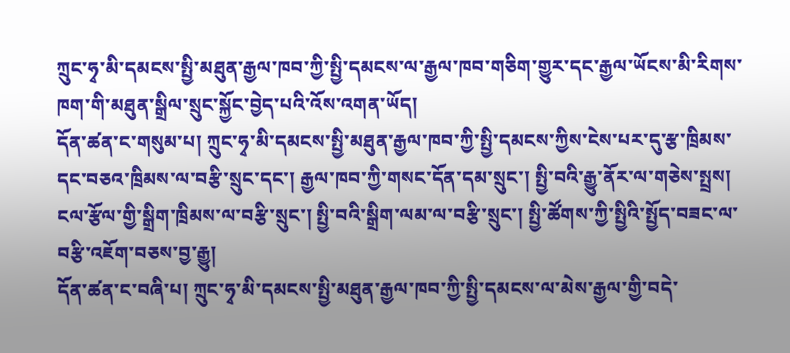ཀྲུང་ཧྭ་མི་དམངས་སྤྱི་མཐུན་རྒྱལ་ཁབ་ཀྱི་སྤྱི་དམངས་ལ་རྒྱལ་ཁབ་གཅིག་གྱུར་དང་རྒྱལ་ཡོངས་མི་རིགས་ཁག་གི་མཐུན་སྒྲིལ་སྲུང་སྐྱོང་བྱེད་པའི་འོས་འགན་ཡོད།
དོན་ཚན་ང་གསུམ་པ། ཀྲུང་ཧྭ་མི་དམངས་སྤྱི་མཐུན་རྒྱལ་ཁབ་ཀྱི་སྤྱི་དམངས་ཀྱིས་ངེས་པར་དུ་རྩ་ཁྲིམས་དང་བཅའ་ཁྲིམས་ལ་བརྩི་སྲུང་དང་། རྒྱལ་ཁབ་ཀྱི་གསང་དོན་དམ་སྲུང་། སྤྱི་བའི་རྒྱུ་ནོར་ལ་གཅེས་སྤྲས། ངལ་རྩོལ་གྱི་སྒྲིག་ཁྲིམས་ལ་བརྩི་སྲུང་། སྤྱི་བའི་སྒྲིག་ལམ་ལ་བརྩི་སྲུང་། སྤྱི་ཚོགས་ཀྱི་སྤྱིའི་སྤྱོད་བཟང་ལ་བརྩི་འཇོག་བཅས་བྱ་རྒྱུ།
དོན་ཚན་ང་བཞི་པ། ཀྲུང་ཧྭ་མི་དམངས་སྤྱི་མཐུན་རྒྱལ་ཁབ་ཀྱི་སྤྱི་དམངས་ལ་མེས་རྒྱལ་གྱི་བདེ་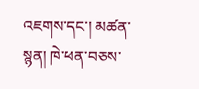འཇགས་དང་། མཚན་སྙན། ཁེ་ཕན་བཅས་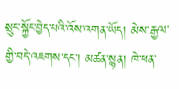སྲུང་སྐྱོང་བྱེད་པའི་འོས་འགན་ཡོད། མེས་རྒྱལ་གྱི་བདེ་འཇགས་དང་། མཚན་སྙན། ཁེ་ཕན་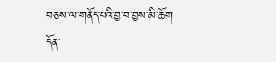བཅས་ལ་གནོད་པའི་བྱ་བ་བྱས་མི་ཆོག
དོན་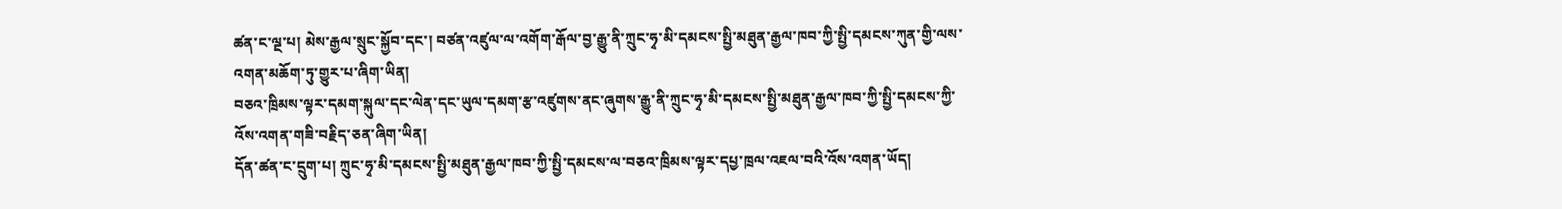ཚན་ང་ལྔ་པ། མེས་རྒྱལ་སྲུང་སྐྱོབ་དང་། བཙན་འཛུལ་ལ་འགོག་རྒོལ་བྱ་རྒྱུ་ནི་ཀྲུང་ཧྭ་མི་དམངས་སྤྱི་མཐུན་རྒྱལ་ཁབ་ཀྱི་སྤྱི་དམངས་ཀུན་གྱི་ལས་འགན་མཆོག་ཏུ་གྱུར་པ་ཞིག་ཡིན།
བཅའ་ཁྲིམས་ལྟར་དམག་སྐུལ་དང་ལེན་དང་ཡུལ་དམག་རྩ་འཛུགས་ནང་ཞུགས་རྒྱུ་ནི་ཀྲུང་ཧྭ་མི་དམངས་སྤྱི་མཐུན་རྒྱལ་ཁབ་ཀྱི་སྤྱི་དམངས་ཀྱི་འོས་འགན་གཟི་བརྗིད་ཅན་ཞིག་ཡིན།
དོན་ཚན་ང་དྲུག་པ། ཀྲུང་ཧྭ་མི་དམངས་སྤྱི་མཐུན་རྒྱལ་ཁབ་ཀྱི་སྤྱི་དམངས་ལ་བཅའ་ཁྲིམས་ལྟར་དཔྱ་ཁྲལ་འཇལ་བའི་འོས་འགན་ཡོད།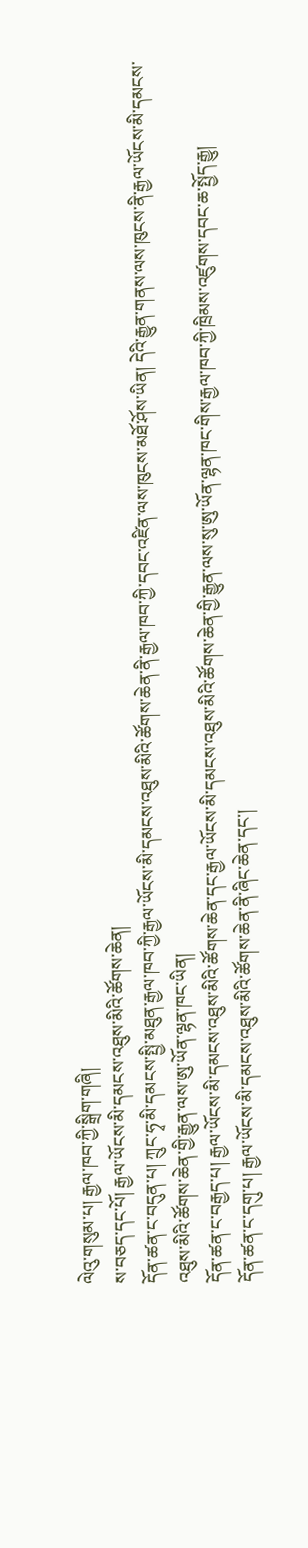ལེའུ་གསུམ་པ། རྒྱལ་ཁབ་ཀྱི་སྒྲིག་གཞི།
ས་བཅད་དང་པོ། རྒྱལ་ཡོངས་མི་དམངས་འཐུས་མིའི་ཚོགས་ཆེན།
དོན་ཚན་ང་བདུན་པ། ཀྲུང་ཧྭ་མི་དམངས་སྤྱི་མཐུན་རྒྱལ་ཁབ་ཀྱི་རྒྱལ་ཡོངས་མི་དམངས་འཐུས་མིའི་ཚོགས་ཆེན་ནི་རྒྱལ་ཁབ་ཀྱི་དབང་འཛིན་ལས་ཁུངས་མཐོ་ཤོས་ཡིན། དེའི་རྒྱུན་གནས་ལས་ཁུངས་ནི་རྒྱལ་ཡོངས་མི་དམངས་འཐུས་མིའི་ཚོགས་ཆེན་གྱི་རྒྱུན་ལས་ཨུ་ཡོན་ལྷན་ཁང་ཡིན།
དོན་ཚན་ང་བརྒྱད་པ། རྒྱལ་ཡོངས་མི་དམངས་འཐུས་མིའི་ཚོགས་ཆེན་དང་རྒྱལ་ཡོངས་མི་དམངས་འཐུས་མིའི་ཚོགས་ཆེན་གྱི་རྒྱུན་ལས་སུ་ཨུ་ཡོན་ལྷན་ཁང་གིས་རྒྱལ་ཁབ་ཀྱི་ཁྲིམས་འཛུགས་དབང་ཆ་སྤྱོད་རྒྱུ།
དོན་ཚན་ང་དགུ་པ། རྒྱལ་ཡོངས་མི་དམངས་འཐུས་མིའི་ཚོགས་ཆེན་ནི་ཞིང་ཆེན་དང་།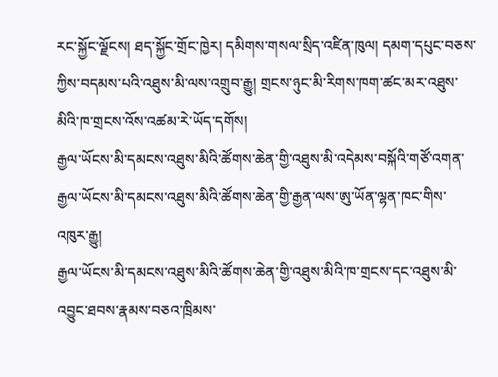རང་སྐྱོང་ལྗོངས། ཐད་སྐྱོང་གྲོང་ཁྱེར། དམིགས་གསལ་སྲིད་འཛིན་ཁུལ། དམག་དཔུང་བཅས་ཀྱིས་བདམས་པའི་འཐུས་མི་ལས་འགྲུབ་རྒྱུ། གྲངས་ཉུང་མི་རིགས་ཁག་ཚང་མར་འཐུས་མིའི་ཁ་གྲངས་འོས་འཚམ་རེ་ཡོད་དགོས།
རྒྱལ་ཡོངས་མི་དམངས་འཐུས་མིའི་ཚོགས་ཆེན་གྱི་འཐུས་མི་འདེམས་བསྐོའི་གཙོ་འགན་རྒྱལ་ཡོངས་མི་དམངས་འཐུས་མིའི་ཚོགས་ཆེན་གྱི་རྒྱན་ལས་ཨུ་ཡོན་ལྷན་ཁང་གིས་འཁུར་རྒྱུ།
རྒྱལ་ཡོངས་མི་དམངས་འཐུས་མིའི་ཚོགས་ཆེན་གྱི་འཐུས་མིའི་ཁ་གྲངས་དང་འཐུས་མི་འབྱུང་ཐབས་རྣམས་བཅའ་ཁྲིམས་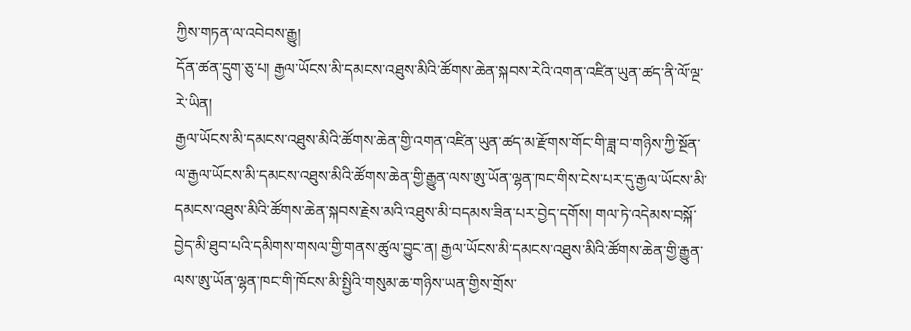ཀྱིས་གཏན་ལ་འབེབས་རྒྱུ།
དོན་ཚན་དྲུག་ཅུ་པ། རྒྱལ་ཡོངས་མི་དམངས་འཐུས་མིའི་ཚོགས་ཆེན་སྐབས་རེའི་འགན་འཛིན་ཡུན་ཚད་ནི་ལོ་ལྔ་རེ་ཡིན།
རྒྱལ་ཡོངས་མི་དམངས་འཐུས་མིའི་ཚོགས་ཆེན་གྱི་འགན་འཛིན་ཡུན་ཚད་མ་རྫོགས་གོང་གི་ཟླ་བ་གཉིས་ཀྱི་སྔོན་ལ་རྒྱལ་ཡོངས་མི་དམངས་འཐུས་མིའི་ཚོགས་ཆེན་གྱི་རྒྱུན་ལས་ཨུ་ཡོན་ལྷན་ཁང་གིས་ངེས་པར་དུ་རྒྱལ་ཡོངས་མི་དམངས་འཐུས་མིའི་ཚོགས་ཆེན་སྐབས་རྗེས་མའི་འཐུས་མི་བདམས་ཟིན་པར་བྱེད་དགོས། གལ་ཏེ་འདེམས་བསྐོ་བྱེད་མི་ཐུབ་པའི་དམིགས་གསལ་གྱི་གནས་ཚུལ་བྱུང་ན། རྒྱལ་ཡོངས་མི་དམངས་འཐུས་མིའི་ཚོགས་ཆེན་གྱི་རྒྱུན་ལས་ཨུ་ཡོན་ལྷན་ཁང་གི་ཁོངས་མི་སྤྱིའི་གསུམ་ཆ་གཉིས་ཡན་གྱིས་གྲོས་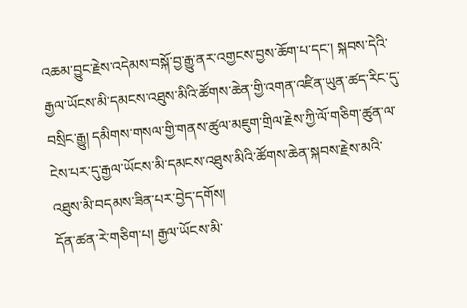འཆམ་བྱུང་རྗེས་འདེམས་བསྐོ་བྱ་རྒྱུ་ནར་འགྱངས་བྱས་ཆོག་པ་དང་། སྐབས་དེའི་རྒྱལ་ཡོངས་མི་དམངས་འཐུས་མིའི་ཚོགས་ཆེན་གྱི་འགན་འཛིན་ཡུན་ཚད་རིང་དུ་བསྲིང་རྒྱུ། དམིགས་གསལ་གྱི་གནས་ཚུལ་མཇུག་གྲིལ་རྗེས་ཀྱི་ལོ་གཅིག་ཚུན་ལ་ངེས་པར་དུ་རྒྱལ་ཡོངས་མི་དམངས་འཐུས་མིའི་ཚོགས་ཆེན་སྐབས་རྗེས་མའི་འཐུས་མི་བདམས་ཟིན་པར་བྱེད་དགོས།
དོན་ཚན་རེ་གཅིག་པ། རྒྱལ་ཡོངས་མི་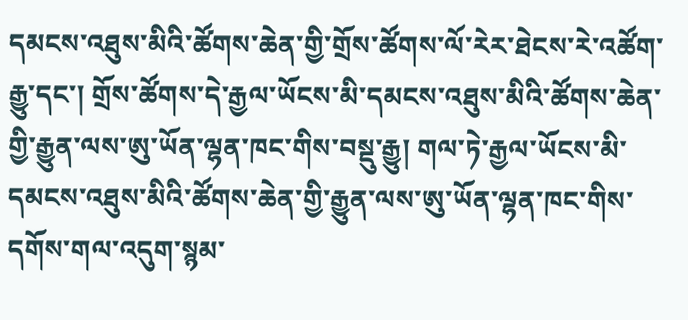དམངས་འཐུས་མིའི་ཚོགས་ཆེན་གྱི་གྲོས་ཚོགས་ལོ་རེར་ཐེངས་རེ་འཚོག་རྒྱུ་དང་། གྲོས་ཚོགས་དེ་རྒྱལ་ཡོངས་མི་དམངས་འཐུས་མིའི་ཚོགས་ཆེན་གྱི་རྒྱུན་ལས་ཨུ་ཡོན་ལྷན་ཁང་གིས་བསྡུ་རྒྱུ། གལ་ཏེ་རྒྱལ་ཡོངས་མི་དམངས་འཐུས་མིའི་ཚོགས་ཆེན་གྱི་རྒྱུན་ལས་ཨུ་ཡོན་ལྷན་ཁང་གིས་དགོས་གལ་འདུག་སྙམ་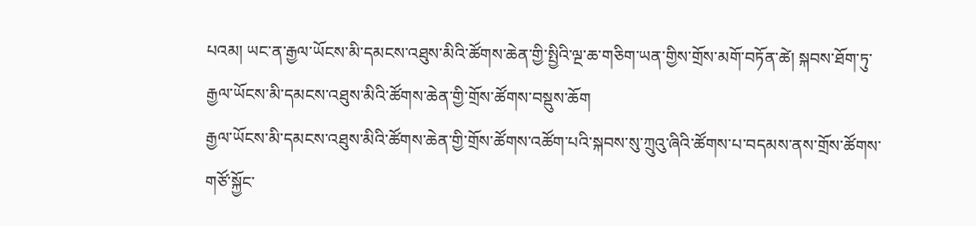པའམ། ཡང་ན་རྒྱལ་ཡོངས་མི་དམངས་འཐུས་མིའི་ཚོགས་ཆེན་གྱི་སྤྱིའི་ལྔ་ཆ་གཅིག་ཡན་གྱིས་གྲོས་མགོ་བཏོན་ཚེ། སྐབས་ཐོག་ཏུ་རྒྱལ་ཡོངས་མི་དམངས་འཐུས་མིའི་ཚོགས་ཆེན་གྱི་གྲོས་ཚོགས་བསྡུས་ཆོག
རྒྱལ་ཡོངས་མི་དམངས་འཐུས་མིའི་ཚོགས་ཆེན་གྱི་གྲོས་ཚོགས་འཚོག་པའི་སྐབས་སུ་ཀྲུའུ་ཞིའི་ཚོགས་པ་བདམས་ནས་གྲོས་ཚོགས་གཙོ་སྐྱོང་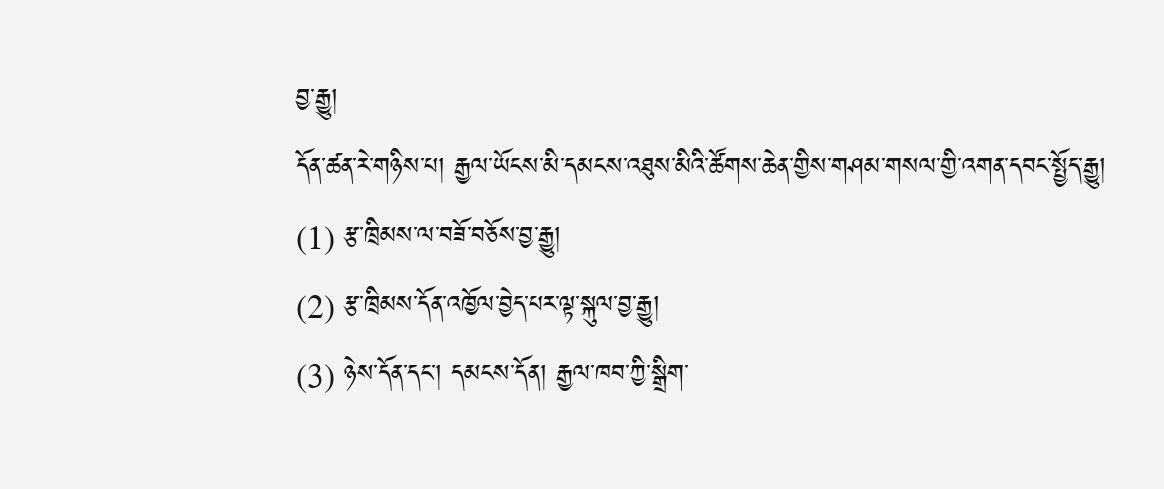བྱ་རྒྱུ།
དོན་ཚན་རེ་གཉིས་པ། རྒྱལ་ཡོངས་མི་དམངས་འཐུས་མིའི་ཚོགས་ཆེན་གྱིས་གཤམ་གསལ་གྱི་འགན་དབང་སྤྱོད་རྒྱུ།
(1) རྩ་ཁྲིམས་ལ་བཟོ་བཅོས་བྱ་རྒྱུ།
(2) རྩ་ཁྲིམས་དོན་འཁྱོལ་བྱེད་པར་ལྟ་སྐུལ་བྱ་རྒྱུ།
(3) ཉེས་དོན་དང་། དམངས་དོན། རྒྱལ་ཁབ་ཀྱི་སྒྲིག་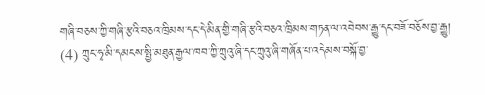གཞི་བཅས་ཀྱི་གཞི་རྩའི་བཅའ་ཁྲིམས་དང་དེ་མིན་གྱི་གཞི་རྩའི་བཅའ་ཁྲིམས་གཏན་ལ་འབེབས་རྒྱུ་དང་བཟོ་བཅོས་བྱ་རྒྱུ།
(4) ཀྲུང་ཧྭ་མི་དམངས་སྤྱི་མཐུན་རྒྱལ་ཁབ་ཀྱི་ཀྲུའུ་ཞི་དང་ཀྲུའུ་ཞི་གཞོན་པ་འདེམས་བསྐོ་བྱ་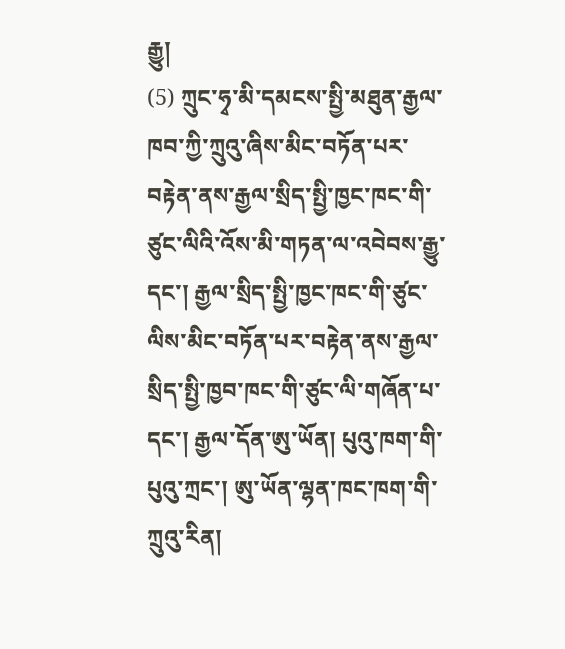རྒྱུ།
(5) ཀྲུང་ཧྭ་མི་དམངས་སྤྱི་མཐུན་རྒྱལ་ཁབ་ཀྱི་ཀྲུའུ་ཞིས་མིང་བཏོན་པར་བརྟེན་ནས་རྒྱལ་སྲིད་སྤྱི་ཁྱང་ཁང་གི་ཙུང་ལིའི་འོས་མི་གཏན་ལ་འབེབས་རྒྱུ་དང་། རྒྱལ་སྲིད་སྤྱི་ཁྱང་ཁང་གི་ཙུང་ལིས་མིང་བཏོན་པར་བརྟེན་ནས་རྒྱལ་སྲིད་སྤྱི་ཁྱབ་ཁང་གི་ཙུང་ལི་གཞོན་པ་དང་། རྒྱལ་དོན་ཨུ་ཡོན། པུའུ་ཁག་གི་པུའུ་ཀྲང་། ཨུ་ཡོན་ལྷན་ཁང་ཁག་གི་ཀྲུའུ་རིན།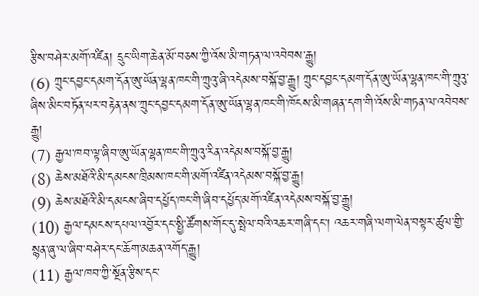རྩིས་བཤེར་མགོ་འཛིན། དྲུང་ཡིག་ཆེན་མོ་བཅས་ཀྱི་འོས་མི་གཏན་ལ་འབེབས་རྒྱུ།
(6) ཀྲུང་དབྱང་དམག་དོན་ཨུ་ཡོན་ལྷན་ཁང་གི་ཀྲུའུ་ཞི་འདེམས་བསྐོ་བྱ་རྒྱུ། ཀྲུང་དབྱང་དམག་དོན་ཨུ་ཡོན་ལྷན་ཁང་གི་ཀྲུའུ་ཞིས་མིང་བཏོན་པར་བརྟེན་ནས་ཀྲུང་དབྱང་དམག་དོན་ཨུ་ཡོན་ལྷན་ཁང་གི་ཁོངས་མི་གཞན་དག་གི་འོས་མི་གཏན་ལ་འབེབས་རྒྱུ།
(7) རྒྱལ་ཁབ་ལྟ་ཞིབ་ཨུ་ཡོན་ལྷན་ཁང་གི་ཀྲུའུ་རིན་འདེམས་བསྐོ་བྱ་རྒྱུ།
(8) ཆེས་མཐོའི་མི་དམངས་ཁྲིམས་ཁང་གི་མགོ་འཛིན་འདེམས་བསྐོ་བྱ་རྒྱུ།
(9) ཆེས་མཐོའི་མི་དམངས་ཞིབ་དཔྱོད་ཁང་གི་ཞིབ་དཔྱོད་མགོ་འཛིན་འདེམས་བསྐོ་བྱ་རྒྱུ།
(10) རྒྱལ་དམངས་དཔལ་འབྱོར་དང་སྤྱི་ཚོགས་གོང་དུ་སྤེལ་བའི་འཆར་གཞི་དང་། འཆར་གཞི་ལག་ལེན་བསྟར་ཚུལ་གྱི་སྙན་ཞུ་ལ་ཞིབ་བཤེར་དང་ཆོག་མཆན་འགོད་རྒྱུ།
(11) རྒྱལ་ཁབ་ཀྱི་སྔོན་རྩིས་དང་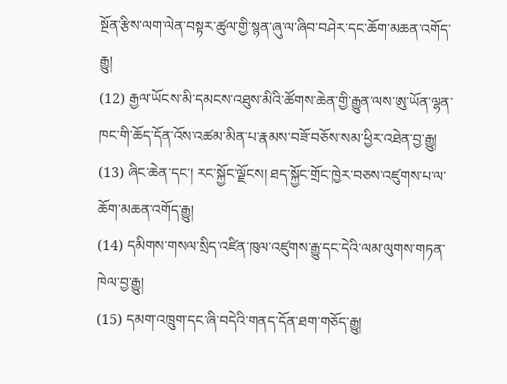སྔོན་རྩིས་ལག་ལེན་བསྟར་ཚུལ་གྱི་སྙན་ཞུ་ལ་ཞིབ་བཤེར་དང་ཆོག་མཆན་འགོད་རྒྱུ།
(12) རྒྱལ་ཡོངས་མི་དམངས་འཐུས་མིའི་ཚོགས་ཆེན་གྱི་རྒྱུན་ལས་ཨུ་ཡོན་ལྷན་ཁང་གི་ཆོད་དོན་འོས་འཚམ་མིན་པ་རྣམས་བཟོ་བཅོས་སམ་ཕྱིར་འཐེན་བྱ་རྒྱུ།
(13) ཞིང་ཆེན་དང་། རང་སྐྱོང་ལྗོངས། ཐད་སྐྱོང་གྲོང་ཁྱེར་བཅས་འཛུགས་པ་ལ་ཆོག་མཆན་འགོད་རྒྱུ།
(14) དམིགས་གསལ་སྲིད་འཛིན་ཁུལ་འཛུགས་རྒྱུ་དང་དེའི་ལམ་ལུགས་གཏན་ཁེལ་བྱ་རྒྱུ།
(15) དམག་འཁྲུག་དང་ཞི་བདེའི་གནད་དོན་ཐག་གཅོད་རྒྱུ།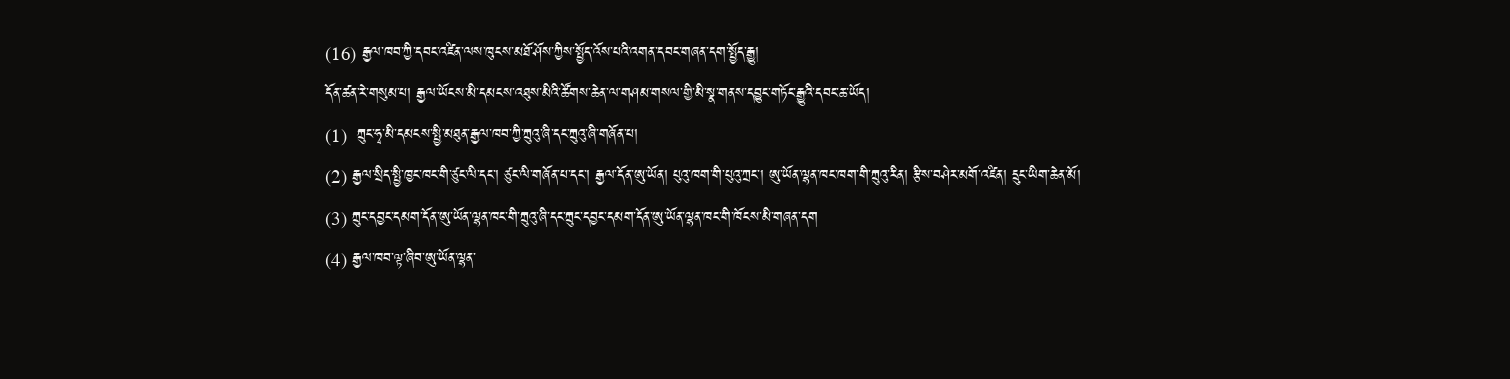(16) རྒྱལ་ཁབ་ཀྱི་དབང་འཛིན་ལས་ཁུངས་མཐོ་ཤོས་ཀྱིས་སྤྱོད་འོས་པའི་འགན་དབང་གཞན་དག་སྤྱོད་རྒྱུ།
དོན་ཚན་རེ་གསུམ་པ། རྒྱལ་ཡོངས་མི་དམངས་འཐུས་མིའི་ཚོགས་ཆེན་ལ་གཤམ་གསལ་གྱི་མི་སྣ་གནས་དབྱུང་གཏོང་རྒྱུའི་དབང་ཆ་ཡོད།
(1)  ཀྲུང་ཧྭ་མི་དམངས་སྤྱི་མཐུན་རྒྱལ་ཁབ་ཀྱི་ཀྲུའུ་ཞི་དང་ཀྲུའུ་ཞི་གཞོན་པ།
(2) རྒྱལ་སྲིད་སྤྱི་ཁྱང་ཁང་གི་ཙུང་ལི་དང་། ཙུང་ལི་གཞོན་པ་དང་། རྒྱལ་དོན་ཨུ་ཡོན། པུའུ་ཁག་གི་པུའུ་ཀྲང་། ཨུ་ཡོན་ལྷན་ཁང་ཁག་གི་ཀྲུའུ་རིན། རྩིས་བཤེར་མགོ་འཛིན། དྲུང་ཡིག་ཆེན་མོ།
(3) ཀྲུང་དབྱང་དམག་དོན་ཨུ་ཡོན་ལྷན་ཁང་གི་ཀྲུའུ་ཞི་དང་ཀྲུང་དབྱང་དམག་དོན་ཨུ་ཡོན་ལྷན་ཁང་གི་ཁོངས་མི་གཞན་དག
(4) རྒྱལ་ཁབ་ལྟ་ཞིབ་ཨུ་ཡོན་ལྷན་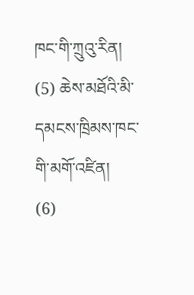ཁང་གི་ཀྲུའུ་རིན།
(5) ཆེས་མཐོའི་མི་དམངས་ཁྲིམས་ཁང་གི་མགོ་འཛིན།
(6)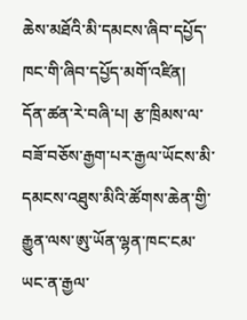ཆེས་མཐོའི་མི་དམངས་ཞིབ་དཔྱོད་ཁང་གི་ཞིབ་དཔྱོད་མགོ་འཛིན།
དོན་ཚན་རེ་བཞི་པ། རྩ་ཁྲིམས་ལ་བཟོ་བཅོས་རྒྱག་པར་རྒྱལ་ཡོངས་མི་དམངས་འཐུས་མིའི་ཚོགས་ཆེན་གྱི་རྒྱུན་ལས་ཨུ་ཡོན་ལྷན་ཁང་ངམ་ཡང་ན་རྒྱལ་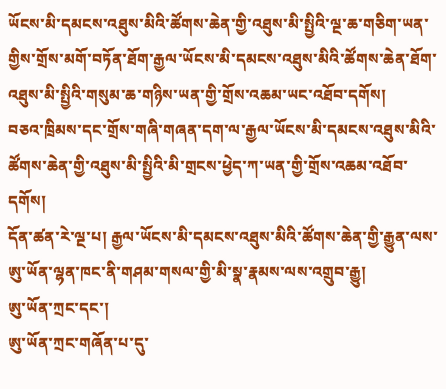ཡོངས་མི་དམངས་འཐུས་མིའི་ཚོགས་ཆེན་གྱི་འཐུས་མི་སྤྱིའི་ལྔ་ཆ་གཅིག་ཡན་གྱིས་གྲོས་མགོ་བཏོན་ཐོག་རྒྱལ་ཡོངས་མི་དམངས་འཐུས་མིའི་ཚོགས་ཆེན་ཐོག་འཐུས་མི་སྤྱིའི་གསུམ་ཆ་གཉིས་ཡན་གྱི་གྲོས་འཆམ་ཡང་འཐོབ་དགོས།
བཅའ་ཁྲིམས་དང་གྲོས་གཞི་གཞན་དག་ལ་རྒྱལ་ཡོངས་མི་དམངས་འཐུས་མིའི་ཚོགས་ཆེན་གྱི་འཐུས་མི་སྤྱིའི་མི་གྲངས་ཕྱེད་ཀ་ཡན་གྱི་གྲོས་འཆམ་འཐོབ་དགོས།
དོན་ཚན་རེ་ལྔ་པ། རྒྱལ་ཡོངས་མི་དམངས་འཐུས་མིའི་ཚོགས་ཆེན་གྱི་རྒྱུན་ལས་ཨུ་ཡོན་ལྷན་ཁང་ནི་གཤམ་གསལ་གྱི་མི་སྣ་རྣམས་ལས་འགྲུབ་རྒྱུ།
ཨུ་ཡོན་ཀྲང་དང་།
ཨུ་ཡོན་ཀྲང་གཞོན་པ་དུ་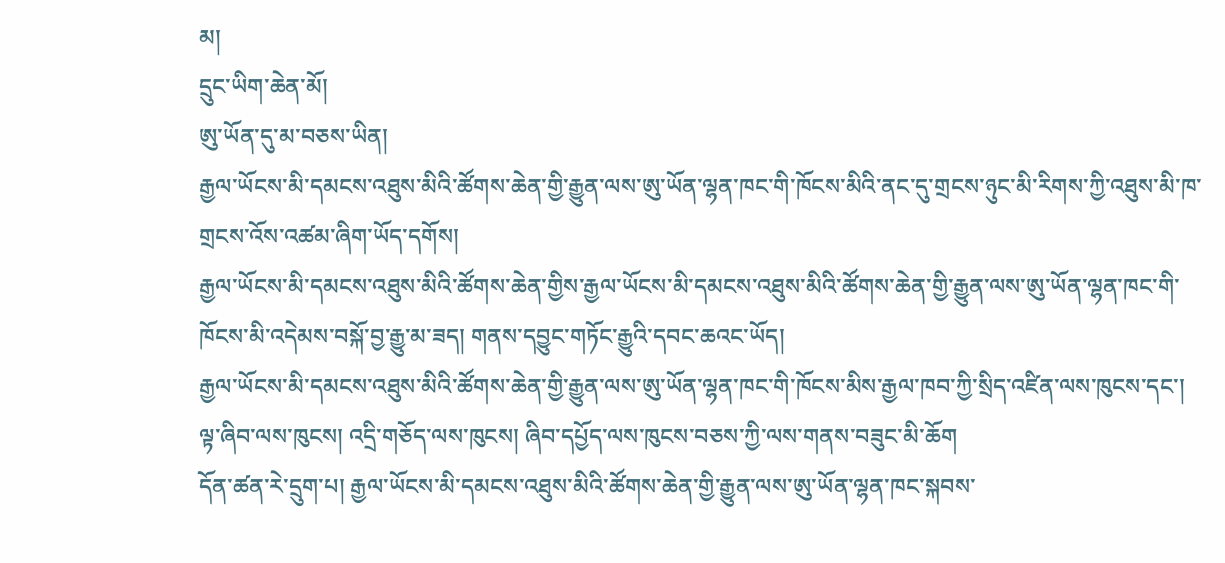མ།
དྲུང་ཡིག་ཆེན་མོ།
ཨུ་ཡོན་དུ་མ་བཅས་ཡིན།
རྒྱལ་ཡོངས་མི་དམངས་འཐུས་མིའི་ཚོགས་ཆེན་གྱི་རྒྱུན་ལས་ཨུ་ཡོན་ལྷན་ཁང་གི་ཁོངས་མིའི་ནང་དུ་གྲངས་ཉུང་མི་རིགས་ཀྱི་འཐུས་མི་ཁ་གྲངས་འོས་འཚམ་ཞིག་ཡོད་དགོས།
རྒྱལ་ཡོངས་མི་དམངས་འཐུས་མིའི་ཚོགས་ཆེན་གྱིས་རྒྱལ་ཡོངས་མི་དམངས་འཐུས་མིའི་ཚོགས་ཆེན་གྱི་རྒྱུན་ལས་ཨུ་ཡོན་ལྷན་ཁང་གི་ཁོངས་མི་འདེམས་བསྐོ་བྱ་རྒྱུ་མ་ཟད། གནས་དབྱུང་གཏོང་རྒྱུའི་དབང་ཆའང་ཡོད།
རྒྱལ་ཡོངས་མི་དམངས་འཐུས་མིའི་ཚོགས་ཆེན་གྱི་རྒྱུན་ལས་ཨུ་ཡོན་ལྷན་ཁང་གི་ཁོངས་མིས་རྒྱལ་ཁབ་ཀྱི་སྲིད་འཛིན་ལས་ཁུངས་དང་། ལྟ་ཞིབ་ལས་ཁུངས། འདྲི་གཅོད་ལས་ཁུངས། ཞིབ་དཔྱོད་ལས་ཁུངས་བཅས་ཀྱི་ལས་གནས་བཟུང་མི་ཆོག
དོན་ཚན་རེ་དྲུག་པ། རྒྱལ་ཡོངས་མི་དམངས་འཐུས་མིའི་ཚོགས་ཆེན་གྱི་རྒྱུན་ལས་ཨུ་ཡོན་ལྷན་ཁང་སྐབས་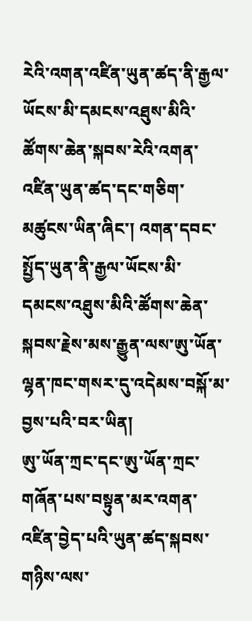རེའི་འགན་འཛིན་ཡུན་ཚད་ནི་རྒྱལ་ཡོངས་མི་དམངས་འཐུས་མིའི་ཚོགས་ཆེན་སྐབས་རེའི་འགན་འཛིན་ཡུན་ཚད་དང་གཅིག་མཚུངས་ཡིན་ཞིང་། འགན་དབང་སྤྱོད་ཡུན་ནི་རྒྱལ་ཡོངས་མི་དམངས་འཐུས་མིའི་ཚོགས་ཆེན་སྐབས་རྗེས་མས་རྒྱུན་ལས་ཨུ་ཡོན་ལྷན་ཁང་གསར་དུ་འདེམས་བསྐོ་མ་བྱས་པའི་བར་ཡིན།
ཨུ་ཡོན་ཀྲང་དང་ཨུ་ཡོན་ཀྲང་གཞོན་པས་བསྟུན་མར་འགན་འཛིན་བྱེད་པའི་ཡུན་ཚད་སྐབས་གཉིས་ལས་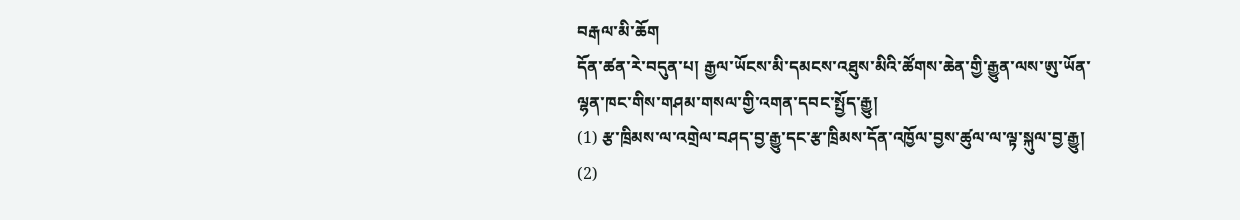བརྒལ་མི་ཆོག
དོན་ཚན་རེ་བདུན་པ། རྒྱལ་ཡོངས་མི་དམངས་འཐུས་མིའི་ཚོགས་ཆེན་གྱི་རྒྱུན་ལས་ཨུ་ཡོན་ལྷན་ཁང་གིས་གཤམ་གསལ་གྱི་འགན་དབང་སྤྱོད་རྒྱུ།
(1) རྩ་ཁྲིམས་ལ་འགྲེལ་བཤད་བྱ་རྒྱུ་དང་རྩ་ཁྲིམས་དོན་འཁྱོལ་བྱས་ཚུལ་ལ་ལྟ་སྐུལ་བྱ་རྒྱུ།
(2)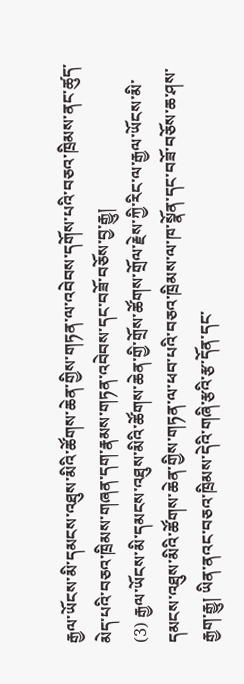རྒྱལ་ཡོངས་མི་དམངས་འཐུས་མིའི་ཚོགས་ཆེན་གྱིས་གཏན་ལ་འབེབས་དགོས་པའི་བཅའ་ཁྲིམས་ནང་ཚུད་མེད་པའི་བཅའ་ཁྲིམས་གཞན་དག་རྣམས་གཏན་འབེབས་དང་བཟོ་བཅོས་བྱ་རྒྱུ།
(3) རྒྱལ་ཡོངས་མི་དམངས་འཐུས་མིའི་ཚོགས་ཆེན་གྱི་གྲོས་ཚོགས་གྲོལ་རྗེས་ཀྱི་རིང་ལ་རྒྱལ་ཡོངས་མི་དམངས་འཐུས་མིའི་ཚོགས་ཆེན་གྱིས་གཏན་ལ་ཕབ་པའི་བཅའ་ཁྲིམས་ལ་ཁ་སྣོན་དང་བཟོ་བཅོས་ཆ་ཤས་རྒྱག་རྒྱུ། ཡིན་ནའང་བཅའ་ཁྲིམས་དེའི་གཞི་རྩའི་རྩ་དོན་དང་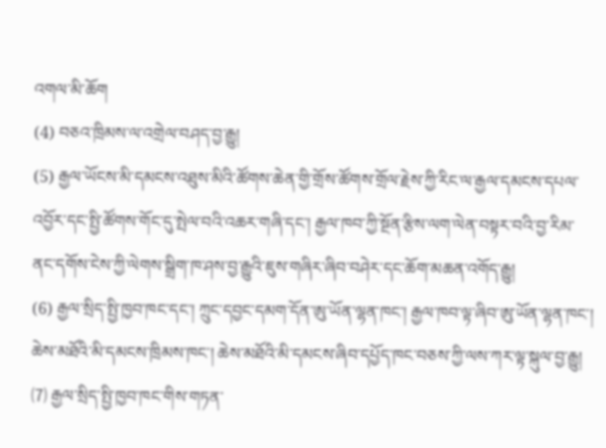འགལ་མི་ཆོག
(4) བཅའ་ཁྲིམས་ལ་འགྲེལ་བཤད་བྱ་རྒྱུ།
(5) རྒྱལ་ཡོངས་མི་དམངས་འཐུས་མིའི་ཚོགས་ཆེན་གྱི་གྲོས་ཚོགས་གྲོལ་རྗེས་ཀྱི་རིང་ལ་རྒྱལ་དམངས་དཔལ་འབྱོར་དང་སྤྱི་ཚོགས་གོང་དུ་སྤེལ་བའི་འཆར་གཞི་དང་། རྒྱལ་ཁབ་ཀྱི་སྔོན་རྩིས་ལག་ལེན་བསྟར་བའི་བྱ་རིམ་ནང་དགོས་ངེས་ཀྱི་ལེགས་སྒྲིག་ཁ་ཤས་བྱ་རྒྱུའི་ཇུས་གཞིར་ཞིབ་བཤེར་དང་ཆོག་མཆན་འགོད་རྒྱུ།
(6) རྒྱལ་སྲིད་སྤྱི་ཁྱབ་ཁང་དང་། ཀྲུང་དབྱང་དམག་དོན་ཨུ་ཡོན་ལྷན་ཁང་། རྒྱལ་ཁབ་ལྟ་ཞིབ་ཨུ་ཡོན་ལྷན་ཁང་། ཆེས་མཐོའི་མི་དམངས་ཁྲིམས་ཁང་། ཆེས་མཐོའི་མི་དམངས་ཞིབ་དཔྱོད་ཁང་བཅས་ཀྱི་ལས་ཀར་ལྟ་སྐུལ་བྱ་རྒྱུ།
⑺ རྒྱལ་སྲིད་སྤྱི་ཁྱབ་ཁང་གིས་གཏན་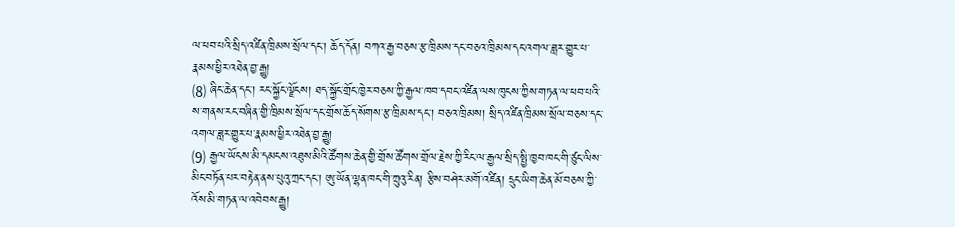ལ་ཕབ་པའི་སྲིད་འཛིན་ཁྲིམས་སྲོལ་དང་། ཆོད་དོན། བཀའ་རྒྱ་བཅས་རྩ་ཁྲིམས་དང་བཅའ་ཁྲིམས་དང་འགལ་ཟླར་གྱུར་པ་རྣམས་ཕྱིར་འཐེན་བྱ་རྒྱུ།
⑻ ཞིང་ཆེན་དང་། རང་སྐྱོང་ལྗོངས། ཐད་སྐྱོང་གྲོང་ཁྱེར་བཅས་ཀྱི་རྒྱལ་ཁབ་དབང་འཛིན་ལས་ཁུངས་ཀྱིས་གཏན་ལ་ཕབ་པའི་ས་གནས་རང་བཞིན་གྱི་ཁྲིམས་སྲོལ་དང་གྲོས་ཆོད་སོགས་རྩ་ཁྲིམས་དང་། བཅའ་ཁྲིམས། སྲིད་འཛིན་ཁྲིམས་སྲོལ་བཅས་དང་འགལ་ཟླར་གྱུར་པ་རྣམས་ཕྱིར་འཐེན་བྱ་རྒྱུ།
⑼ རྒྱལ་ཡོངས་མི་དམངས་འཐུས་མིའི་ཚོགས་ཆེན་གྱི་གྲོས་ཚོགས་གྲོལ་རྗེས་ཀྱི་རིང་ལ་རྒྱལ་སྲིད་སྤྱི་ཁྱབ་ཁང་གི་ཙུང་ལིས་མིང་བཏོན་པར་བརྟེན་ནས་པུའུ་ཀྲང་དང་། ཨུ་ཡོན་ལྷན་ཁང་གི་ཀྲུའུ་རིན། རྩིས་བཤེར་མགོ་འཛིན། དྲུང་ཡིག་ཆེན་མོ་བཅས་ཀྱི་འོས་མི་གཏན་ལ་འབེབས་རྒྱུ།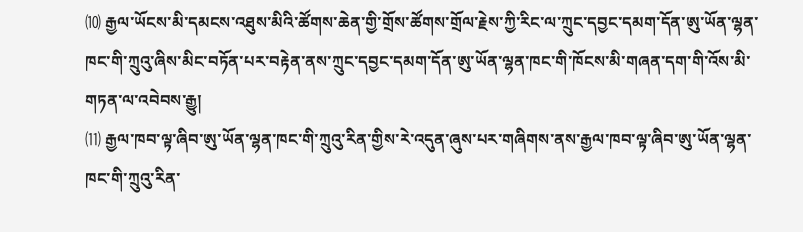⑽ རྒྱལ་ཡོངས་མི་དམངས་འཐུས་མིའི་ཚོགས་ཆེན་གྱི་གྲོས་ཚོགས་གྲོལ་རྗེས་ཀྱི་རིང་ལ་ཀྲུང་དབྱང་དམག་དོན་ཨུ་ཡོན་ལྷན་ཁང་གི་ཀྲུའུ་ཞིས་མིང་བཏོན་པར་བརྟེན་ནས་ཀྲུང་དབྱང་དམག་དོན་ཨུ་ཡོན་ལྷན་ཁང་གི་ཁོངས་མི་གཞན་དག་གི་འོས་མི་གཏན་ལ་འབེབས་རྒྱུ།
⑾ རྒྱལ་ཁབ་ལྟ་ཞིབ་ཨུ་ཡོན་ལྷན་ཁང་གི་ཀྲུའུ་རིན་གྱིས་རེ་འདུན་ཞུས་པར་གཞིགས་ནས་རྒྱལ་ཁབ་ལྟ་ཞིབ་ཨུ་ཡོན་ལྷན་ཁང་གི་ཀྲུའུ་རིན་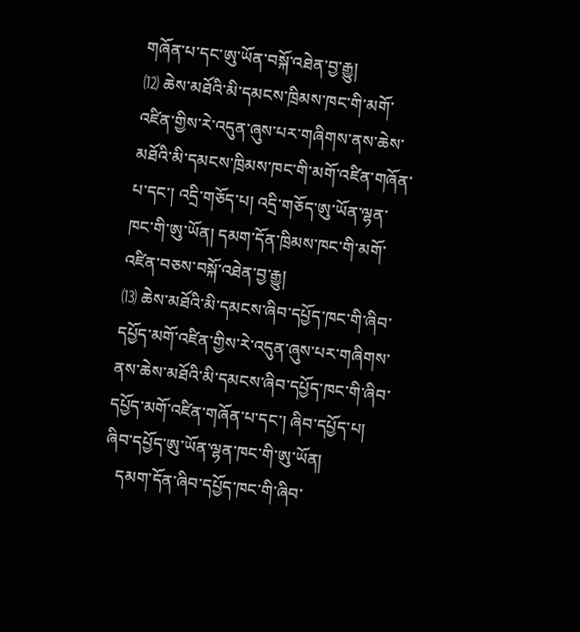གཞོན་པ་དང་ཨུ་ཡོན་བསྐོ་འཐེན་བྱ་རྒྱུ།
⑿ ཆེས་མཐོའི་མི་དམངས་ཁྲིམས་ཁང་གི་མགོ་འཛིན་གྱིས་རེ་འདུན་ཞུས་པར་གཞིགས་ནས་ཆེས་མཐོའི་མི་དམངས་ཁྲིམས་ཁང་གི་མགོ་འཛིན་གཞོན་པ་དང་། འདྲི་གཅོད་པ། འདྲི་གཅོད་ཨུ་ཡོན་ལྷན་ཁང་གི་ཨུ་ཡོན། དམག་དོན་ཁྲིམས་ཁང་གི་མགོ་འཛིན་བཅས་བསྐོ་འཐེན་བྱ་རྒྱུ།
⒀ ཆེས་མཐོའི་མི་དམངས་ཞིབ་དཔྱོད་ཁང་གི་ཞིབ་དཔྱོད་མགོ་འཛིན་གྱིས་རེ་འདུན་ཞུས་པར་གཞིགས་ནས་ཆེས་མཐོའི་མི་དམངས་ཞིབ་དཔྱོད་ཁང་གི་ཞིབ་དཔྱོད་མགོ་འཛིན་གཞོན་པ་དང་། ཞིབ་དཔྱོད་པ། ཞིབ་དཔྱོད་ཨུ་ཡོན་ལྷན་ཁང་གི་ཨུ་ཡོན།
   དམག་དོན་ཞིབ་དཔྱོད་ཁང་གི་ཞིབ་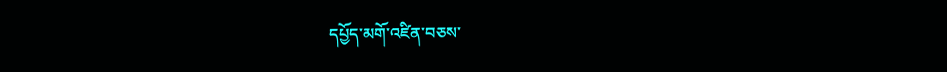དཔྱོད་མགོ་འཛིན་བཅས་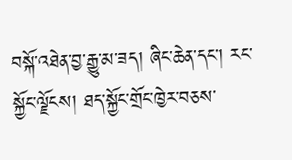བསྐོ་འཐེན་བྱ་རྒྱུ་མ་ཟད། ཞིང་ཆེན་དང་། རང་སྐྱོང་ལྗོངས། ཐད་སྐྱོང་གྲོང་ཁྱེར་བཅས་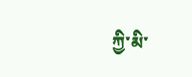ཀྱི་མི་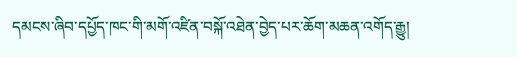དམངས་ཞིབ་དཔྱོད་ཁང་གི་མགོ་འཛིན་བསྐོ་འཐེན་བྱེད་པར་ཆོག་མཆན་འགོད་རྒྱུ།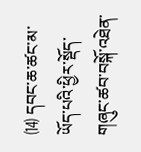⒁ དབང་ཆ་ཚང་མ་ཡོད་པའི་ཕྱིར་སྡོད་གཞུང་ཚབ་བསྐོ་འཐེན་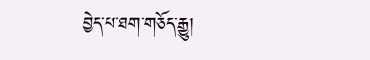བྱེད་པ་ཐག་གཅོད་རྒྱུ།